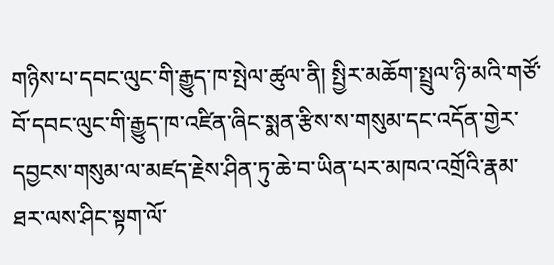གཉིས་པ་དབང་ལུང་གི་རྒྱུད་ཁ་སྤེལ་ཚུལ་ནི། སྤྱིར་མཆོག་སྤྲུལ་ཉི་མའི་གཙོ་བོ་དབང་ལུང་གི་རྒྱུད་ཁ་འཛིན་ཞིང་སྨན་རྩིས་ས་གསུམ་དང་འདོན་གྱེར་དབྱངས་གསུམ་ལ་མཛད་རྗེས་ཤིན་ཏུ་ཆེ་བ་ཡིན་པར་མཁའ་འགྲོའི་རྣམ་ཐར་ལས་ཤིང་སྟག་ལོ་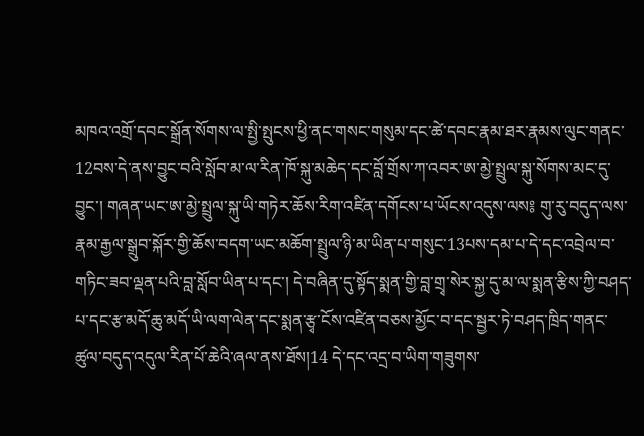མཁའ་འགྲོ་དབང་སྒྲོན་སོགས་ལ་སྤྱི་སྤུངས་ཕྱི་ནང་གསང་གསུམ་དང་ཚེ་དབང་རྣམ་ཐར་རྣམས་ལུང་གནང་12བས་དེ་ནས་བྱུང་བའི་སློབ་མ་ལ་རིན་ཁོ་སྐུ་མཆེད་དང་བློ་གྲོས་ཀ་འབར་ཨ་མྱེ་སྤྲུལ་སྐུ་སོགས་མང་དུ་བྱུང་། གཞན་ཡང་ཨ་མྱེ་སྤྲུལ་སྐུ་ཡི་གཏེར་ཆོས་རིག་འཛིན་དགོངས་པ་ཡོངས་འདུས་ལས༔ གུ་རུ་བདུད་ལས་རྣམ་རྒྱལ་སྒྲུབ་སྐོར་གྱི་ཆོས་བདག་ཡང་མཆོག་སྤྲུལ་ཉི་མ་ཡིན་པ་གསུང་13པས་དམ་པ་དེ་དང་འབྲེལ་བ་གཏིང་ཟབ་ལྡན་པའི་བླ་སློབ་ཡིན་པ་དང་། དེ་བཞིན་དུ་སྟོད་སྨན་གྱི་བླ་གྲྭ་སེར་སྐྱ་དུ་མ་ལ་སྨན་རྩིས་ཀྱི་བཤད་པ་དང་རྩ་མདོ་ཆུ་མདོ་ཡི་ལག་ལེན་དང་སྨན་རྩྭ་ངོས་འཛིན་བཅས་མྱོང་བ་དང་སྦྱར་ཏེ་བཤད་ཁྲིད་གནང་ཚུལ་བདུད་འདུལ་རིན་པོ་ཆེའི་ཞལ་ནས་ཐོས།14 དེ་དང་འདྲ་བ་ཡིག་གཟུགས་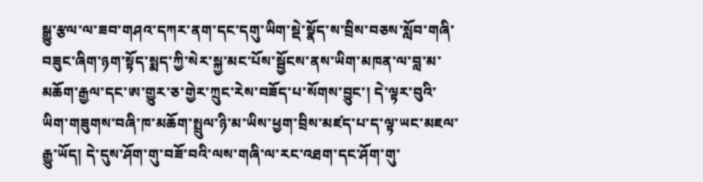སྒྱུ་རྩལ་ལ་ཟབ་གཤའ་དཀར་ནག་དང་དགུ་ཡིག་སྡེ་སྣོད་ས་བྲིས་བཅས་སློབ་གཞི་བཟུང་ཞིག་ཉག་སྟོད་སྨད་ཀྱི་སེར་སྐྱ་མང་པོས་སྦྱོངས་ནས་ཡིག་མཁན་ལ་བླ་མ་མཆོག་རྒྱལ་དང་ཨ་གྱུར་ཅ་གྱེར་ཀྲུང་རེས་བཟོད་པ་སོགས་བྱུང་། དེ་ལྟར་བུའི་ཡིག་གཟུགས་བཞི་ཁ་མཆོག་སྤྲུལ་ཉི་མ་ཡིས་ཕྱག་བྲིས་མཛད་པ་ད་ལྟ་ཡང་མཇལ་རྒྱུ་ཡོད། དེ་དུས་ཤོག་གུ་བཟོ་བའི་ལས་གཞི་ལ་རང་འཐག་དང་ཤོག་གུ་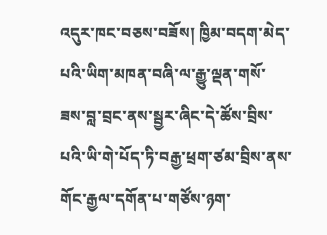འདུར་ཁང་བཅས་བཟོས། ཁྱིམ་བདག་མེད་པའི་ཡིག་མཁན་བཞི་ལ་རྒྱུ་ལྡན་གསོ་ཟས་བླ་བྲང་ནས་སྦྱར་ཞིང་དེ་ཚོས་བྲིས་པའི་ཡི་གེ་པོད་ཏི་བརྒྱ་ཕྲག་ཙམ་བྲིས་ནས་གོང་རྒྱལ་དགོན་པ་གཙོས་ཉག་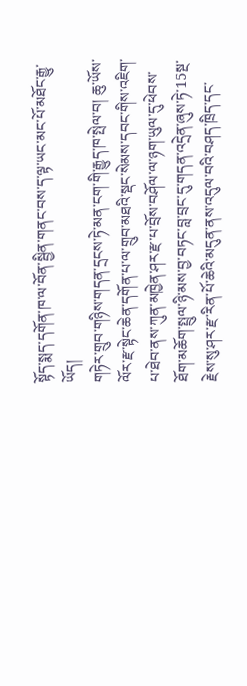སྟོད་སྨད་དགོན་ཁ་ལ་བོན་སྦྱིན་གནང་བས་ད་ལྟ་ཡང་མང་པོ་མཐོང་རྒྱུ་ཡོད།
གཏེར་གྲུབ་གཉིས་གདན་དྲངས་ཏེ་མན་ངག་གི་རྒྱུད་ཁ་སྤེལ་བ། ཆུ་ཡོས་ལོར་རྫ་སྟེང་ཆེན་དགོན་པ་ལ་གྲུབ་མཐའི་སྡང་སེམས་དབང་གིས་འཇིག་པ་ཐེབ་ནས་ཀུན་མཁྱེན་ཤར་རྫ་པ་བྲོས་བཤོལ་ལ་ཉག་ཡུལ་དུ་ཕེབས་ཐོག་མཆོག་སྤྲུལ་ཉི་མས་བྱ་བཏང་བླ་བྲང་དུ་གདན་འདྲེན་ཞུས་ཏེ་15སྔ་རྗེས་སུ་ཤར་རྫ་རིན་པོ་ཆེའི་མདུན་ནས་འདུལ་བའི་བཤད་ཁྲིད་དང་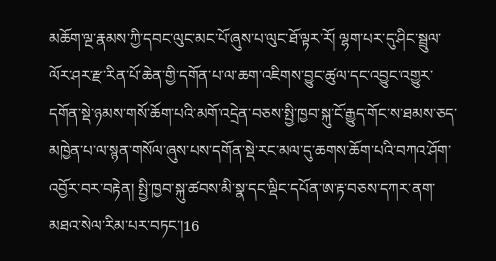མཆོག་ལྔ་རྣམས་ཀྱི་དབང་ལུང་མང་པོ་ཞུས་པ་ལུང་ཐོ་ལྟར་རོ། ལྷག་པར་དུ་ཤིང་སྦྲུལ་ལོར་ཤར་རྫ་རིན་པོ་ཆེན་གྱི་དགོན་པ་ལ་ཆག་འཇིགས་བྱུང་ཚུལ་དང་འབྱུང་འགྱུར་དགོན་སྡེ་ཉམས་གསོ་ཆོག་པའི་མགོ་འདྲེན་བཅས་སྤྱི་ཁྱབ་སྐུ་ངོ་རྒྱུད་གོང་ས་ཐམས་ཅད་མཁྱེན་པ་ལ་སྙན་གསོལ་ཞུས་པས་དགོན་སྡེ་རང་མལ་དུ་ཆགས་ཆོག་པའི་བཀའ་ཤོག་འབྱོར་བར་བརྟེན། སྤྱི་ཁྱབ་སྐུ་ཚབས་མི་སྣ་དང་ལྡིང་དཔོན་ཨ་རྟ་བཅས་དཀར་ནག་མཐའ་སེལ་རིམ་པར་བཏང་།16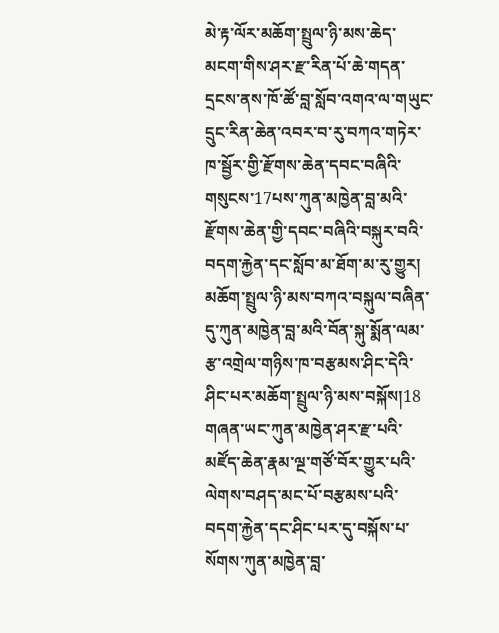མེ་རྟ་ལོར་མཆོག་སྤྲུལ་ཉི་མས་ཆེད་མངག་གིས་ཤར་རྫ་རིན་པོ་ཆེ་གདན་དྲངས་ནས་ཁོ་ཚོ་བླ་སློབ་འགའ་ལ་གཡུང་དྲུང་རིན་ཆེན་འབར་བ་རུ་བཀའ་གཏེར་ཁ་སྦྱོར་གྱི་རྫོགས་ཆེན་དབང་བཞིའི་གསུངས་17པས་ཀུན་མཁྱེན་བླ་མའི་རྫོགས་ཆེན་གྱི་དབང་བཞིའི་བསྐུར་བའི་བདག་རྐྱེན་དང་སློབ་མ་ཐོག་མ་རུ་གྱུར། མཆོག་སྤྲུལ་ཉི་མས་བཀའ་བསྐུལ་བཞིན་དུ་ཀུན་མཁྱེན་བླ་མའི་བོན་སྐུ་སྨོན་ལམ་རྩ་འགྲེལ་གཉིས་ཁ་བརྩམས་ཤིང་དེའི་ཤིང་པར་མཆོག་སྤྲུལ་ཉི་མས་བསྐོས།18 གཞན་ཡང་ཀུན་མཁྱེན་ཤར་རྫ་པའི་མཛོད་ཆེན་རྣམ་ལྔ་གཙོ་བོར་གྱུར་པའི་ལེགས་བཤད་མང་པོ་བརྩམས་པའི་བདག་རྐྱེན་དང་ཤིང་པར་དུ་བསྐོས་པ་སོགས་ཀུན་མཁྱེན་བླ་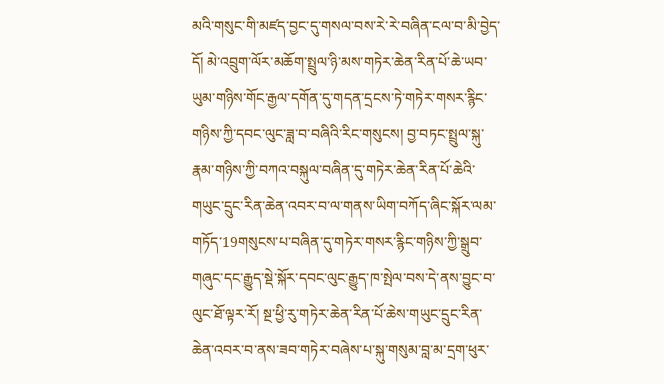མའི་གསུང་གི་མཛད་བྱང་དུ་གསལ་བས་རེ་རེ་བཞིན་ངལ་བ་མི་བྱེད་དོ། མེ་འབྲུག་ལོར་མཆོག་སྤྲུལ་ཉི་མས་གཏེར་ཆེན་རིན་པོ་ཆེ་ཡབ་ཡུམ་གཉིས་གོང་རྒྱལ་དགོན་དུ་གདན་དྲངས་ཏེ་གཏེར་གསར་རྙིང་གཉིས་ཀྱི་དབང་ལུང་ཟླ་བ་བཞིའི་རིང་གསུངས། བྱ་བཏང་སྤྲུལ་སྐུ་རྣམ་གཉིས་ཀྱི་བཀའ་བསྐུལ་བཞིན་དུ་གཏེར་ཆེན་རིན་པོ་ཆེའི་གཡུང་དྲུང་རིན་ཆེན་འབར་བ་ལ་གནས་ཡིག་བཀོད་ཞིང་སྐོར་ལམ་གཏོད་19གསུངས་པ་བཞིན་དུ་གཏེར་གསར་རྙིང་གཉིས་ཀྱི་སྒྲུབ་གཞུང་དང་རྒྱུད་སྡེ་སྐོར་དབང་ལུང་རྒྱུད་ཁ་སྤེལ་བས་དེ་ནས་བྱུང་བ་ལུང་ཐོ་ལྟར་རོ། སྔ་ཕྱི་རུ་གཏེར་ཆེན་རིན་པོ་ཆེས་གཡུང་དྲུང་རིན་ཆེན་འབར་བ་ནས་ཟབ་གཏེར་བཞེས་པ་སྐུ་གསུམ་བླ་མ་དྲག་ཕུར་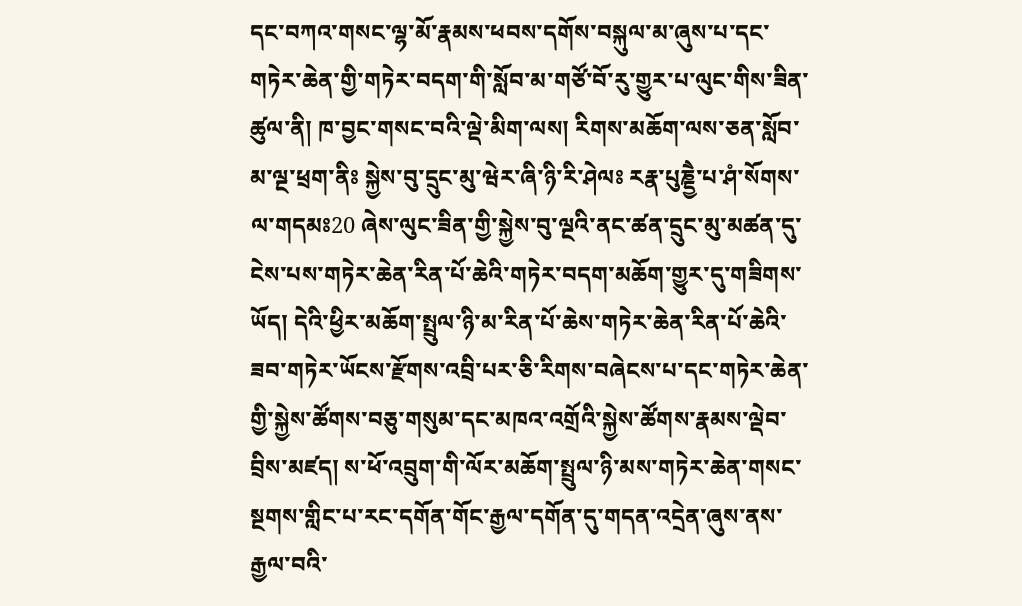དང་བཀའ་གསང་ལྷ་མོ་རྣམས་ཕབས་དགོས་བསྐུལ་མ་ཞུས་པ་དང་གཏེར་ཆེན་གྱི་གཏེར་བདག་གི་སློབ་མ་གཙོ་བོ་རུ་གྱུར་པ་ལུང་གིས་ཟིན་ཚུལ་ནི། ཁ་བྱང་གསང་བའི་ལྡེ་མིག་ལས། རིགས་མཆོག་ལས་ཅན་སློབ་མ་ལྔ་ཕྲག་ནིཿ སྐྱེས་བུ་དྲུང་མུ་ཝེར་ཞི་ཉི་རི་ཤེལཿ རརྣ་པུཎྡྱཻ་པ་ཤཾ་སོགས་ལ་གདམཿ20 ཞེས་ལུང་ཟིན་གྱི་སྐྱེས་བུ་ལྔའི་ནང་ཚན་དྲུང་མུ་མཚན་དུ་ངེས་པས་གཏེར་ཆེན་རིན་པོ་ཆེའི་གཏེར་བདག་མཆོག་གྱུར་དུ་གཟིགས་ཡོད། དེའི་ཕྱིར་མཆོག་སྤྲུལ་ཉི་མ་རིན་པོ་ཆེས་གཏེར་ཆེན་རིན་པོ་ཆེའི་ཟབ་གཏེར་ཡོངས་རྫོགས་འབྲི་པར་ཅི་རིགས་བཞེངས་པ་དང་གཏེར་ཆེན་གྱི་སྐྱེས་ཚོགས་བཅུ་གསུམ་དང་མཁའ་འགྲོའི་སྐྱེས་ཚོགས་རྣམས་ལྡེབ་བྲིས་མཛད། ས་ཕོ་འབྲུག་གི་ལོར་མཆོག་སྤྲུལ་ཉི་མས་གཏེར་ཆེན་གསང་སྔགས་གླིང་པ་རང་དགོན་གོང་རྒྱལ་དགོན་དུ་གདན་འདྲེན་ཞུས་ནས་རྒྱལ་བའི་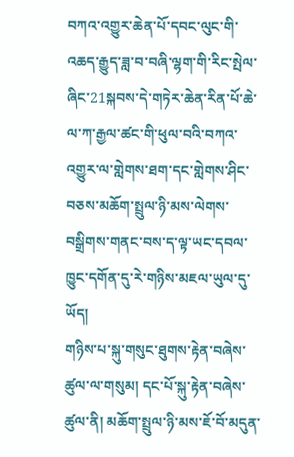བཀའ་འགྱུར་ཆེན་པོ་དབང་ལུང་གི་འཆད་རྒྱུད་ཟླ་བ་བཞི་ལྷག་གི་རིང་སྤེལ་ཞིང་21སྐབས་དེ་གཏེར་ཆེན་རིན་པོ་ཆེ་ལ་ཀ་རྒྱལ་ཚང་གི་ཕུལ་བའི་བཀའ་འགྱུར་ལ་གླེགས་ཐག་དང་གླེགས་ཤིང་བཅས་མཆོག་སྤྲུལ་ཉི་མས་ལེགས་བསྒྲིགས་གནང་བས་ད་ལྟ་ཡང་དབལ་ཁྱུང་དགོན་དུ་རེ་གཉིས་མཇལ་ཡུལ་དུ་ཡོད།
གཉིས་པ་སྐུ་གསུང་ཐུགས་རྟེན་བཞེས་ཚུལ་ལ་གསུམ། དང་པོ་སྐུ་རྟེན་བཞེས་ཚུལ་ནི། མཆོག་སྤྲུལ་ཉི་མས་ཇོ་བོ་མདུན་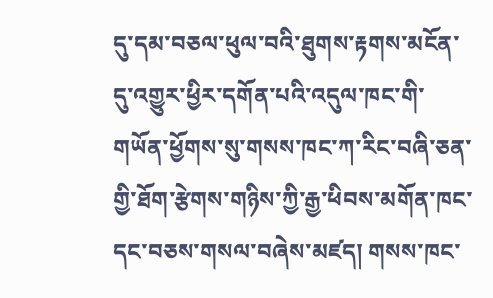དུ་དམ་བཅལ་ཕུལ་བའི་ཐུགས་རྟགས་མངོན་དུ་འགྱུར་ཕྱིར་དགོན་པའི་འདུལ་ཁང་གི་གཡོན་ཕྱོགས་སུ་གསས་ཁང་ཀ་རིང་བཞི་ཅན་གྱི་ཐོག་རྩེགས་གཉིས་ཀྱི་རྒྱ་ཕིབས་མགོན་ཁང་དང་བཅས་གསལ་བཞེས་མཛད། གསས་ཁང་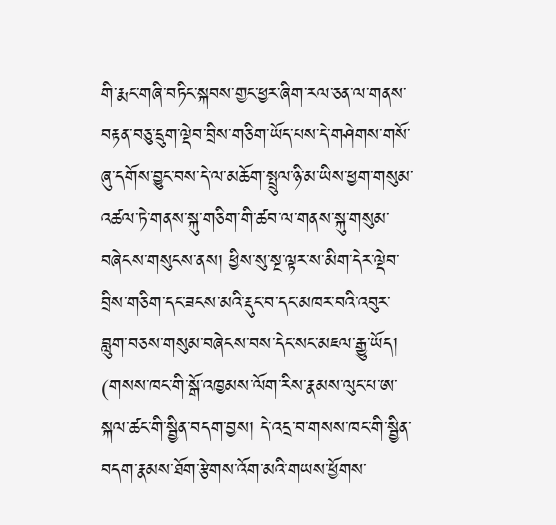གི་རྨང་གཞི་བཏིང་སྐབས་གྱང་ཕྱར་ཞིག་རལ་ཅན་ལ་གནས་བརྟན་བཅུ་དྲུག་ལྡེབ་བྲིས་གཅིག་ཡོད་པས་དེ་གཤེགས་གསོ་ཞུ་དགོས་བྱུང་བས་དེ་ལ་མཆོག་སྤྲུལ་ཉི་མ་ཡིས་ཕྱག་གསུམ་འཚལ་ཏེ་གནས་སྐུ་གཅིག་གི་ཚབ་ལ་གནས་སྐུ་གསུམ་བཞེངས་གསུངས་ནས། ཕྱིས་སུ་སྔ་ལྟར་ས་མིག་དེར་ལྡེབ་བྲིས་གཅིག་དང་ཟངས་མའི་རྡུང་བ་དང་མཁར་བའི་འབུར་བླུག་བཅས་གསུམ་བཞེངས་བས་དེང་སང་མཇལ་རྒྱུ་ཡོད། (གསས་ཁང་གི་སྒོ་འཁྱམས་ལོག་རིས་རྣམས་ལུང་པ་ཨ་སྐལ་ཚང་གི་སྦྱིན་བདག་བྱས། དེ་འདྲ་བ་གསས་ཁང་གི་སྦྱིན་བདག་རྣམས་ཐོག་རྩེགས་འོག་མའི་གཡས་ཕྱོགས་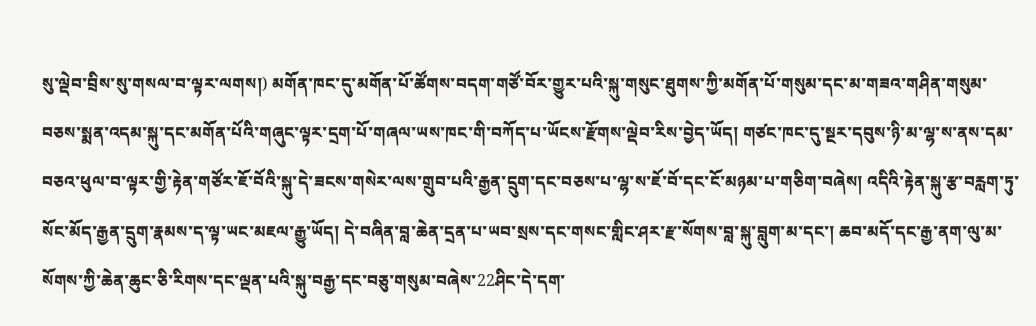སུ་ལྡེབ་བྲིས་སུ་གསལ་བ་ལྟར་ལགས།) མགོན་ཁང་དུ་མགོན་པོ་ཚོགས་བདག་གཙོ་བོར་གྱུར་པའི་སྐུ་གསུང་ཐུགས་ཀྱི་མགོན་པོ་གསུམ་དང་མ་གཟའ་གཤིན་གསུམ་བཅས་སྨན་འདམ་སྐུ་དང་མགོན་པོའི་གཞུང་ལྟར་དྲག་པོ་གཞལ་ཡས་ཁང་གི་བཀོད་པ་ཡོངས་རྫོགས་ལྡེབ་རིས་བྱེད་ཡོད། གཙང་ཁང་དུ་སྔར་དབུས་ཉི་མ་ལྷ་ས་ནས་དམ་བཅའ་ཕུལ་བ་ལྟར་གྱི་རྟེན་གཙོར་ཇོ་བོའི་སྐུ་དེ་ཟངས་གསེར་ལས་གྲུབ་པའི་རྒྱན་དྲུག་དང་བཅས་པ་ལྷ་ས་ཇོ་བོ་དང་ངོ་མཉམ་པ་གཅིག་བཞེས། འདིའི་རྟེན་སྐུ་རྩ་བརླག་ཏུ་སོང་མོད་རྒྱན་དྲུག་རྣམས་ད་ལྟ་ཡང་མཇལ་རྒྱུ་ཡོད། དེ་བཞིན་བླ་ཆེན་དྲན་པ་ཡབ་སྲས་དང་གསང་གླིང་ཤར་རྫ་སོགས་བླ་སྐུ་བླུག་མ་དང་། ཆབ་མདོ་དང་རྒྱ་ནག་ལུ་མ་སོགས་ཀྱི་ཆེན་ཆུང་ཅི་རིགས་དང་ལྡན་པའི་སྐུ་བརྒྱ་དང་བཅུ་གསུམ་བཞེས་22ཤིང་དེ་དག་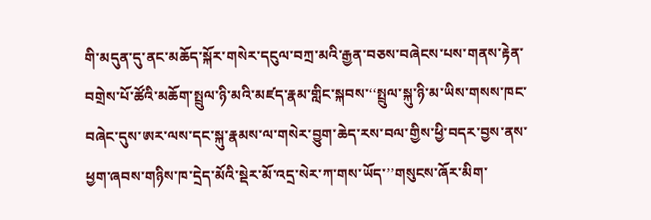གི་མདུན་དུ་ནང་མཆོད་སྐོར་གསེར་དངུལ་བཀྲ་མའི་རྒྱན་བཅས་བཞེངས་པས་གནས་རྟེན་བགྲེས་པོ་ཚོའི་མཆོག་སྤྲུལ་ཉི་མའི་མཛད་རྣམ་གླིང་སྐབས་‘‘སྤྲུལ་སྐུ་ཉི་མ་ཡིས་གསས་ཁང་བཞེང་དུས་ཨར་ལས་དང་སྐུ་རྣམས་ལ་གསེར་བྱུག་ཆེད་རས་བལ་གྱིས་ཕྱི་བདར་བྱས་ནས་ཕྱག་ཞབས་གཉིས་ཁ་དྲེད་མོའི་སྡེར་མོ་འདྲ་སེར་ཀ་གས་ཡོད་’’གསུངས་ཞོར་མིག་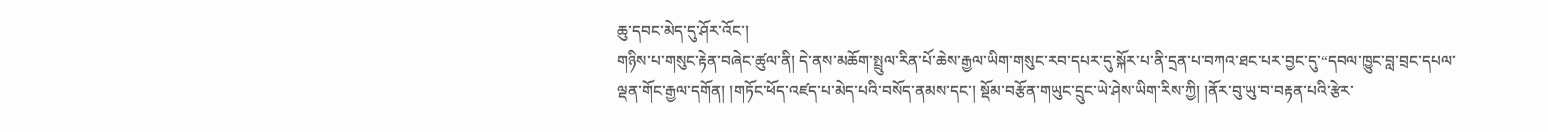ཆུ་དབང་མེད་དུ་ཤོར་འོང་།
གཉིས་པ་གསུང་རྟེན་བཞེང་ཚུལ་ནི། དེ་ནས་མཆོག་སྤྲུལ་རིན་པོ་ཆེས་རྒྱལ་ཡིག་གསུང་རབ་དཔར་དུ་སྐོར་པ་ནི་དྲན་པ་བཀའ་ཐང་པར་བྱང་དུ་“དབལ་ཁྱུང་བླ་བྲང་དཔལ་ལྡན་གོང་རྒྱལ་དགོན། །གཏོང་ཕོད་འཛད་པ་མེད་པའི་བསོད་ནམས་དང་། སྡོམ་བརྩོན་གཡུང་དྲུང་ཡེ་ཤེས་ཡིག་རིས་ཀྱི། །ནོར་བུ་ཡུ་བ་བརྟན་པའི་རྩེར་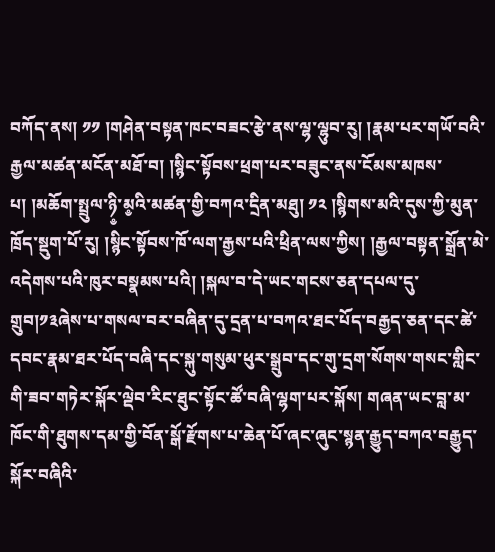བཀོད་ནས། ༡༡ །གཤེན་བསྟན་ཁང་བཟང་རྩེ་ནས་ལྷ་ལྷུབ་རུ། །རྣམ་པར་གཡོ་བའི་རྒྱལ་མཚན་མངོན་མཐོ་བ། །སྙིང་སྟོབས་ཕྲག་པར་བཟུང་ནས་ངོམས་མཁས་པ། །མཆོག་སྤྲུལ་ཉི༵་མ༵འི་མཚན་གྱི་བཀའ་དྲིན་མཐུ། ༡༢ །སྙིགས་མའི་དུས་ཀྱི་མུན་ཁྲོད་སྡུག་པོ་རུ། །སྙིང་སྟོབས་ཁོ་ལག་རྒྱས་པའི་ཕྲིན་ལས་ཀྱིས། །རྒྱལ་བསྟན་སྒྲོན་མེ་འདེགས་པའི་ཁུར་བསྣམས་པའི། །སྐལ་བ་དེ་ཡང་གངས་ཅན་དཔལ་དུ་གྲུབ།༡༣ཞེས་པ་གསལ་བར་བཞིན་དུ་དྲན་པ་བཀའ་ཐང་པོད་བརྒྱད་ཅན་དང་ཚེ་དབང་རྣམ་ཐར་པོད་བཞི་དང་སྐུ་གསུམ་ཕུར་སྒྲུབ་དང་གུ་དྲག་སོགས་གསང་གླིང་གི་ཟབ་གཏེར་སྐོར་ལྡེབ་རིང་ཐུང་སྟོང་ཚོ་བཞི་ལྷག་པར་སྐོས། གཞན་ཡང་བླ་མ་ཁོང་གི་ཐུགས་དམ་གྱི་བོན་སྒོ་རྫོགས་པ་ཆེན་པོ་ཞང་ཞུང་སྙན་རྒྱུད་བཀའ་བརྒྱུད་སྐོར་བཞིའི་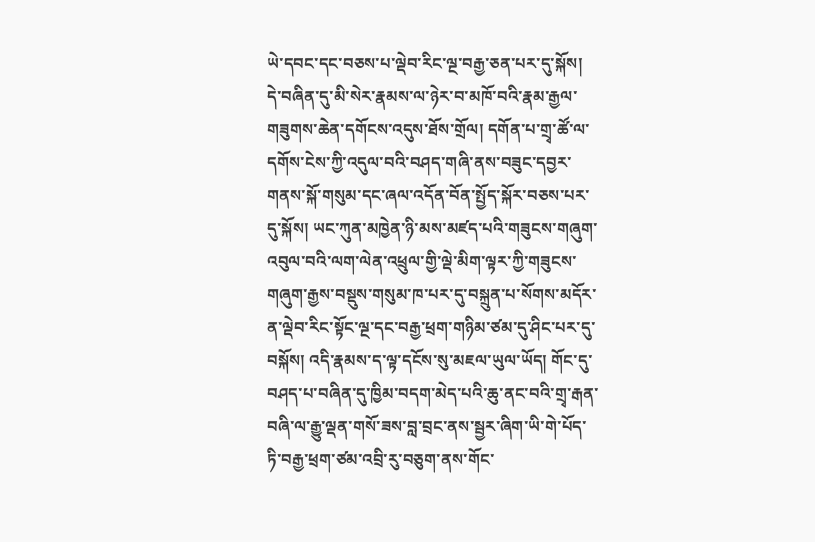ཡེ་དབང་དང་བཅས་པ་ལྡེབ་རིང་ལྔ་བརྒྱ་ཅན་པར་དུ་སྐོས། དེ་བཞིན་དུ་མི་སེར་རྣམས་ལ་ཉེར་བ་མཁོ་བའི་རྣམ་རྒྱལ་གཟུགས་ཆེན་དགོངས་འདུས་ཐོས་གྲོལ། དགོན་པ་གྲྭ་ཚོ་ལ་དགོས་ངེས་ཀྱི་འདུལ་བའི་བཤད་གཞི་ནས་བཟུང་དབྱར་གནས་སྐོ་གསུམ་དང་ཞལ་འདོན་བོན་སྤྱོད་སྐོར་བཅས་པར་དུ་སྐོས། ཡང་ཀུན་མཁྱེན་ཉི་མས་མཛད་པའི་གཟུངས་གཞུག་འབུལ་བའི་ལག་ལེན་འཕྲུལ་གྱི་ལྡེ་མིག་ལྟར་ཀྱི་གཟུངས་གཞུག་རྒྱས་བསྡུས་གསུམ་ཁ་པར་དུ་བསྐྲུན་པ་སོགས་མདོར་ན་ལྡེབ་རིང་སྟོང་ལྔ་དང་བརྒྱ་ཕྲག་གཉིམ་ཙམ་དུ་ཤིང་པར་དུ་བསྐོས། འདི་རྣམས་ད་ལྟ་དངོས་སུ་མཇལ་ཡུལ་ཡོད། གོང་དུ་བཤད་པ་བཞིན་དུ་ཁྱིམ་བདག་མེད་པའི་ཆུ་ནང་བའི་གྲྭ་རྒན་བཞི་ལ་རྒྱུ་ལྡན་གསོ་ཟས་བླ་བྲང་ནས་སྦྱར་ཞིག་ཡི་གེ་པོད་ཏི་བརྒྱ་ཕྲག་ཙམ་འབྲི་རུ་བཅུག་ནས་གོང་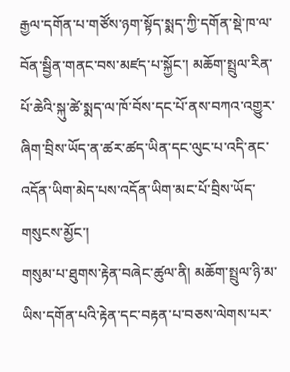རྒྱལ་དགོན་པ་གཙོས་ཉག་སྟོད་སྨད་ཀྱི་དགོན་སྡེ་ཁ་ལ་བོན་སྦྱིན་གནང་བས་མཛད་པ་སྐྱོང་། མཆོག་སྤྲུལ་རིན་པོ་ཆེའི་སྐུ་ཚེ་སྨད་ལ་ཁོ་བོས་དང་པོ་ནས་བཀའ་འགྱུར་ཞིག་བྲིས་ཡོད་ན་ཚར་ཚད་ཡིན་དང་ལུང་པ་འདི་ནང་འདོན་ཡིག་མེད་པས་འདོན་ཡིག་མང་པོ་བྲིས་ཡོད་གསུངས་མྱོང་།
གསུམ་པ་ཐུགས་རྟེན་བཞེང་ཚུལ་ནི། མཆོག་སྤྲུལ་ཉི་མ་ཡིས་དགོན་པའི་རྟེན་དང་བརྟན་པ་བཅས་ལེགས་པར་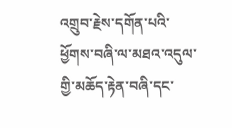འགྲུབ་རྗེས་དགོན་པའི་ཕྱོགས་བཞི་ལ་མཐའ་འདུལ་གྱི་མཆོད་རྟེན་བཞི་དང་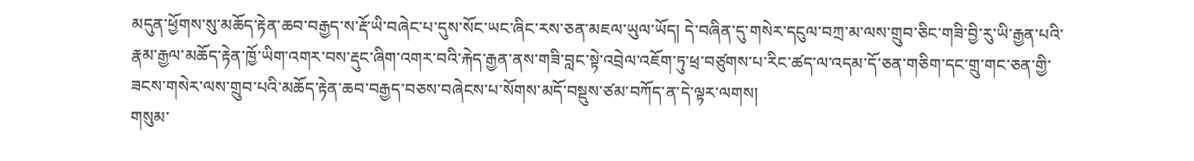མདུན་ཕྱོགས་སུ་མཆོད་རྟེན་ཆབ་བརྒྱད་ས་རྡོ་ཡི་བཞེང་པ་དུས་སོང་ཡང་ཞིང་རས་ཅན་མཇལ་ཡུལ་ཡོད། དེ་བཞིན་དུ་གསེར་དངུལ་བཀྲ་མ་ལས་གྲུབ་ཅིང་གཟི་བྱི་རུ་ཡི་རྒྱན་པའི་རྣམ་རྒྱལ་མཆོད་རྟེན་ཁྱོ་ཡིག་འགར་བས་རྡུང་ཞིག་འགར་བའི་རྐེད་རྒྱན་ནས་གཟི་བླང་སྟེ་འབྲེལ་འཇོག་ཏུ་ཕྲ་བཙུགས་པ་རིང་ཚད་ལ་འདམ་དོ་ཅན་གཅིག་དང་གྲུ་གང་ཅན་གྱི་ཟངས་གསེར་ལས་གྲུབ་པའི་མཆོད་རྟེན་ཆབ་བརྒྱད་བཅས་བཞེངས་པ་སོགས་མདོ་བསྡུས་ཙམ་བཀོད་ན་དེ་ལྟར་ལགས།
གསུམ་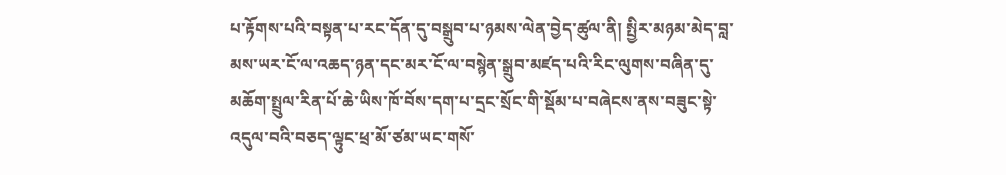པ་རྟོགས་པའི་བསྟན་པ་རང་དོན་དུ་བསྒྲུབ་པ་ཉམས་ལེན་བྱེད་ཚུལ་ནི། སྤྱིར་མཉམ་མེད་བླ་མས་ཡར་ངོ་ལ་འཆད་ཉན་དང་མར་ངོ་ལ་བསྙེན་སྒྲུབ་མཛད་པའི་རིང་ལུགས་བཞིན་དུ་མཆོག་སྤྲུལ་རིན་པོ་ཆེ་ཡིས་ཁོ་བོས་དག་པ་དྲང་སྲོང་གི་སྡོམ་པ་བཞེངས་ནས་བཟུང་སྟེ་འདུལ་བའི་བཅད་ལྟུང་ཕྲ་མོ་ཙམ་ཡང་གསོ་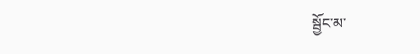སྦྱོང་མ་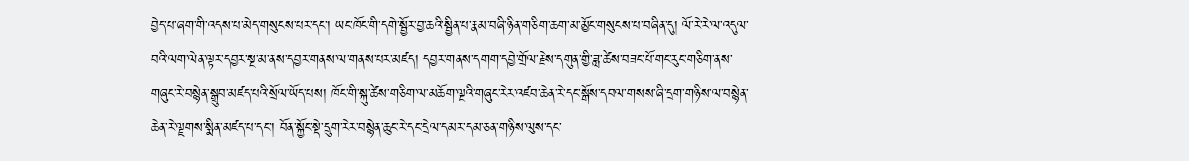བྱེད་པ་ཞག་གི་འདས་པ་མེད་གསུངས་པར་དང་། ཡང་ཁོང་གི་དགེ་སྦྱོར་བྱ་ཆའི་སྦྱིན་པ་རྣམ་བཞི་ཉིན་གཅིག་ཆག་མ་མྱོང་གསུངས་པ་བཞིན་དུ། ལོ་རེ་རེ་ལ་འདུལ་བའི་ལག་ལེན་ལྟར་དབྱར་སྔ་མ་ནས་དབྱར་གནས་ལ་གནས་པར་མཛད། དབྱར་གནས་དགག་དབྱེ་གྲོལ་རྗེས་དགུན་གྱི་ཟླ་ཚེས་བཟང་པོ་གང་རུང་གཅིག་ནས་གཞུང་རེ་བསྙེན་སྒྲུབ་མཛད་པའི་སྲོལ་ཡོད་པས། ཁོང་གི་སྐུ་ཚེས་གཅིག་ལ་མཆོག་ལྔའི་གཞུང་རེར་འཛབ་ཆེན་རེ་དང་སྒོས་དབལ་གསས་ཞི་དྲག་གཉིས་ལ་བསྙེན་ཆེན་རེ་ལྗགས་སྨིན་མཛད་པ་དང་། བོན་སྐྱོང་སྡེ་དྲུག་རེར་བསྙེན་ཆུང་རེ་དང་དྲེལ་དམར་དམ་ཅན་གཉིས་ལུས་དང་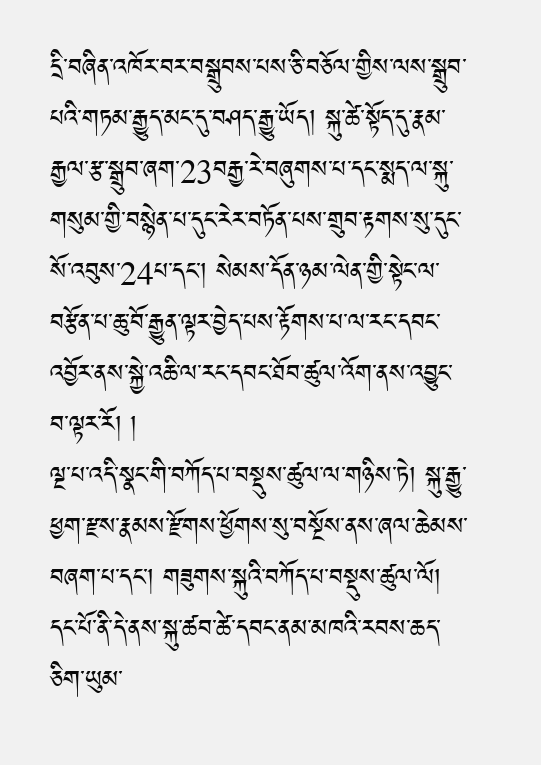དྲི་བཞིན་འཁོར་བར་བསྒྲུབས་པས་ཅི་བཅོལ་གྱིས་ལས་སྒྲུབ་པའི་གཏམ་རྒྱུད་མང་དུ་བཤད་རྒྱུ་ཡོད། སྐུ་ཚེ་སྟོད་དུ་རྣམ་རྒྱལ་རྩ་སྒྲུབ་ཞག་23བརྒྱ་རེ་བཞུགས་པ་དང་སྨད་ལ་སྐུ་གསུམ་གྱི་བསྙེན་པ་དུང་རེར་བཏོན་པས་གྲུབ་རྟགས་སུ་དུང་སོ་འབུས་24པ་དང་། སེམས་དོན་ཉམ་ལེན་གྱི་སྟེང་ལ་བརྩོན་པ་ཆུ་བོ་རྒྱུན་ལྟར་བྱེད་པས་རྟོགས་པ་ལ་རང་དབང་འབྱོར་ནས་སྐྱེ་འཆི་ལ་རང་དབང་ཐོབ་ཚུལ་འོག་ནས་འབྱུང་བ་ལྟར་རོ། །
ལྔ་པ་འདི་སྣང་གི་བཀོད་པ་བསྡུས་ཚུལ་ལ་གཉིས་ཏེ། སྐུ་རྒྱུ་ཕྱག་རྫས་རྣམས་རྫོགས་ཕྱོགས་སུ་བསྔོས་ནས་ཞལ་ཆེམས་བཞག་པ་དང་། གཟུགས་སྐུའི་བཀོད་པ་བསྡུས་ཚུལ་ལོ། དང་པོ་ནི་དེ་ནས་སྐུ་ཚབ་ཚེ་དབང་ནམ་མཁའི་རབས་ཆད་ཅིག་ཡུམ་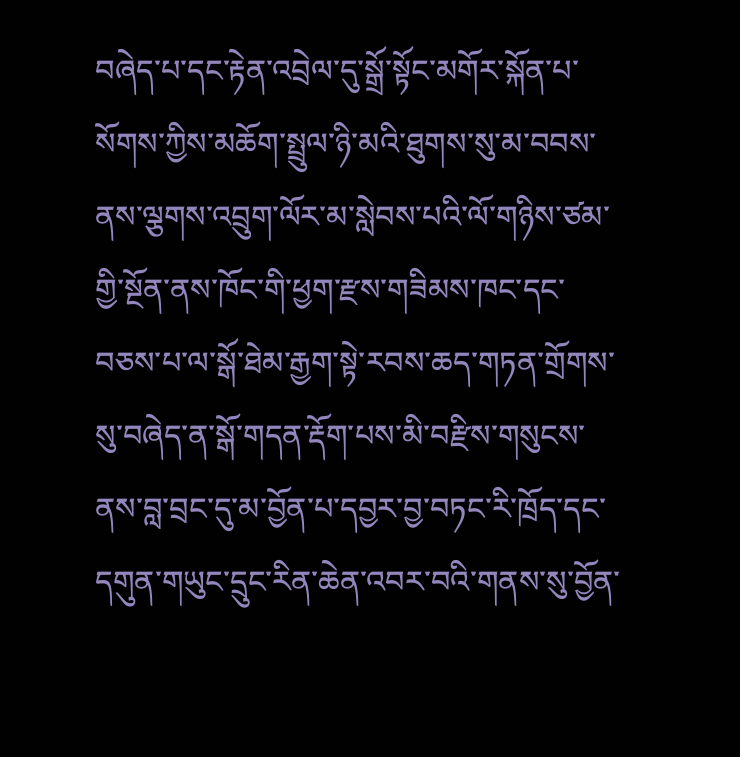བཞེད་པ་དང་རྟེན་འབྲེལ་དུ་སྒྲོ་སྟོང་མགོར་སྐོན་པ་སོགས་ཀྱིས་མཆོག་སྤྲུལ་ཉི་མའི་ཐུགས་སུ་མ་བབས་ནས་ལྕགས་འབྲུག་ལོར་མ་སླེབས་པའི་ལོ་གཉིས་ཙམ་གྱི་སྔོན་ནས་ཁོང་གི་ཕྱག་རྫས་གཟིམས་ཁང་དང་བཅས་པ་ལ་སྒོ་ཐེམ་རྒྱག་སྟེ་རབས་ཆད་གཏན་གྲོགས་སུ་བཞེད་ན་སྒོ་གདན་རྡོག་པས་མི་བརྫིས་གསུངས་ནས་བླ་བྲང་དུ་མ་བྱོན་པ་དབྱར་བྱ་བཏང་རི་ཁྲོད་དང་དགུན་གཡུང་དྲུང་རིན་ཆེན་འབར་བའི་གནས་སུ་བྱོན་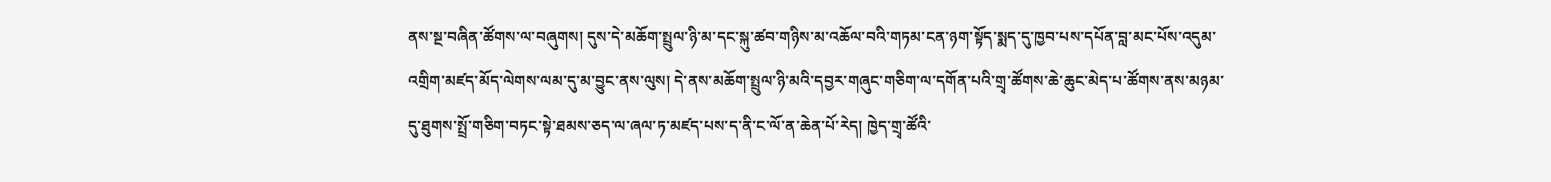ནས་སྔ་བཞིན་ཚོགས་ལ་བཞུགས། དུས་དེ་མཆོག་སྤྲུལ་ཉི་མ་དང་སྐུ་ཚབ་གཉིས་མ་འཆོལ་བའི་གཏམ་ངན་ཉག་སྟོད་སྨད་དུ་ཁྱབ་པས་དཔོན་བླ་མང་པོས་འདུམ་འགྲིག་མཛད་མོད་ལེགས་ལམ་དུ་མ་བྱུང་ནས་ལུས། དེ་ནས་མཆོག་སྤྲུལ་ཉི་མའི་དབྱར་གཞུང་གཅིག་ལ་དགོན་པའི་གྲྭ་ཚོགས་ཆེ་ཆུང་མེད་པ་ཚོགས་ནས་མཉམ་དུ་ཐུགས་སྤྲོ་གཅིག་བཏང་སྟེ་ཐམས་ཅད་ལ་ཞལ་ཏ་མཛད་པས་ད་ནི་ང་ལོ་ན་ཆེན་པོ་རེད། ཁྱེད་གྲྭ་ཚོའི་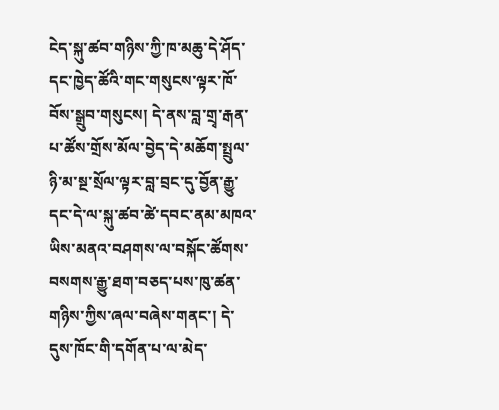ངེད་སྐུ་ཚབ་གཉིས་ཀྱི་ཁ་མཆུ་དེ་ཤོད་དང་ཁྱེད་ཚོའི་གང་གསུངས་ལྟར་ཁོ་བོས་སྒྲུབ་གསུངས། དེ་ནས་བླ་གྲྭ་རྒན་པ་ཚོས་གྲོས་མོལ་བྱེད་དེ་མཆོག་སྤྲུལ་ཉི་མ་སྔ་སྲོལ་ལྟར་བླ་བྲང་དུ་བྱོན་རྒྱུ་དང་དེ་ལ་སྐུ་ཚབ་ཚེ་དབང་ནམ་མཁའ་ཡིས་མནའ་བཤགས་ལ་བསྐོང་ཚོགས་བསགས་རྒྱུ་ཐག་བཅད་པས་ཁུ་ཚན་གཉིས་ཀྱིས་ཞལ་བཞེས་གནང་། དེ་དུས་ཁོང་གི་དགོན་པ་ལ་མེད་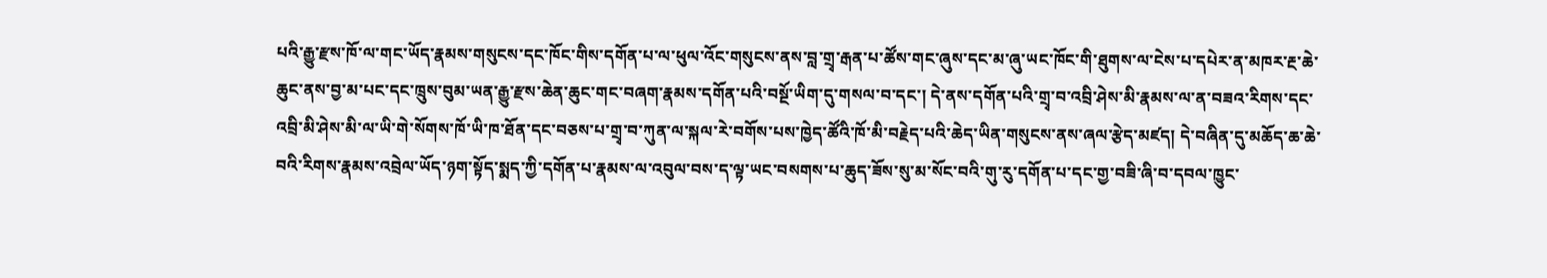པའི་རྒྱུ་རྫས་ཁོ་ལ་གང་ཡོད་རྣམས་གསུངས་དང་ཁོང་གིས་དགོན་པ་ལ་ཕུལ་འོང་གསུངས་ནས་བླ་གྲྭ་རྒན་པ་ཚོས་གང་ཞུས་དང་མ་ཞུ་ཡང་ཁོང་གི་ཐུགས་ལ་ངེས་པ་དཔེར་ན་མཁར་རྔ་ཆེ་ཆུང་ནས་བྱ་མ་པང་དང་ཁྲུས་བུམ་ཡན་རྒྱུ་རྫས་ཆེན་ཆུང་གང་བཞག་རྣམས་དགོན་པའི་བསྔོ་ཡིག་དུ་གསལ་བ་དང་། དེ་ནས་དགོན་པའི་གྲྭ་བ་འབྲི་ཤེས་མི་རྣམས་ལ་ན་བཟའ་རིགས་དང་འབྲི་མི་ཤེས་མི་ལ་ཡི་གེ་སོགས་ཁོ་ཡི་ཁ་ཐོན་དང་བཅས་པ་གྲྭ་བ་ཀུན་ལ་སྐལ་རེ་བགོས་པས་ཁྱེད་ཚོའི་ཁོ་མི་བརྗེད་པའི་ཆེད་ཡིན་གསུངས་ནས་ཞལ་རྩེད་མཛད། དེ་བཞིན་དུ་མཆོད་ཆ་ཆེ་བའི་རིགས་རྣམས་འབྲེལ་ཡོད་ཉག་སྟོད་སྨད་ཀྱི་དགོན་པ་རྣམས་ལ་འབུལ་བས་ད་ལྟ་ཡང་བསགས་པ་ཆུད་ཟོས་སུ་མ་སོང་བའི་གུ་རུ་དགོན་པ་དང་གྱ་བཟི་ཞི་བ་དབལ་ཁྱུང་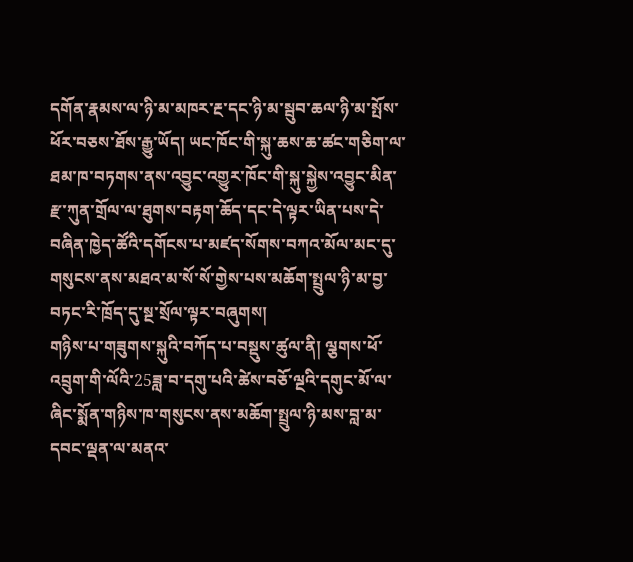དགོན་རྣམས་ལ་ཉི་མ་མཁར་རྔ་དང་ཉི་མ་སྦུབ་ཆལ་ཉི་མ་སྤོས་ཕོར་བཅས་ཐོས་རྒྱུ་ཡོད། ཡང་ཁོང་གི་སྐུ་ཆས་ཆ་ཚང་གཅིག་ལ་ཐམ་ཁ་བཏགས་ནས་འབྱུང་འགྱུར་ཁོང་གི་སྐུ་སྐྱེས་འབྱུང་མིན་རྫ་ཀུན་གྲོལ་ལ་ཐུགས་བརྟག་ཆོད་དང་དེ་ལྟར་ཡིན་པས་དེ་བཞིན་ཁྱེད་ཚོའི་དགོངས་པ་མཛད་སོགས་བཀའ་མོལ་མང་དུ་གསུངས་ནས་མཐའ་མ་སོ་སོ་གྱེས་པས་མཆོག་སྤྲུལ་ཉི་མ་བྱ་བཏང་རི་ཁྲོད་དུ་སྔ་སྲོལ་ལྟར་བཞུགས།
གཉིས་པ་གཟུགས་སྐུའི་བཀོད་པ་བསྡུས་ཚུལ་ནི། ལྕགས་ཕོ་འབྲུག་གི་ལོའི་25ཟླ་བ་དགུ་པའི་ཚེས་བཅོ་ལྔའི་དགུང་མོ་ལ་ཞིང་སྨོན་གཉིས་ཁ་གསུངས་ནས་མཆོག་སྤྲུལ་ཉི་མས་བླ་མ་དབང་ལྡན་ལ་མནའ་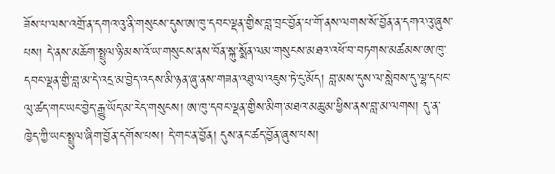ཟོས་པ་ལས་འགྲོ་ན་དགའ་འུ་ནི་གསུངས་དུས་ཨ་ཁུ་དབང་ལྡན་གྱིས་བླ་བྲང་བྱོན་པ་གོ་ནས་ལགས་སོ་བྱོན་ན་དགའ་འུ་ཞུས་པས། དེ་ནས་མཆོག་སྤྲུལ་ཉི་མས་འོ་ཡ་གསུངས་ནས་བོན་སྐུ་སྨོན་ལམ་གསུངས་མཐའ་འཕོ་བ་བཏགས་མཚམས་ཨ་ཁུ་དབང་ལྡན་གྱི་བླ་མ་དེ་འདྲ་མ་བྱེད་འདས་མི་ཉན་ཞུ་ནས་གཟན་འཐུ་ལ་འཇུས་ཏེ་ངུ་མོད། བླ་མས་དུས་ལ་སླེབས་དུ་ལྷ་དཔང་ལུ་ཚད་གང་ཡང་བྱེད་རྒྱུ་ཡོད་མ་རེད་གསུངས། ཨ་ཁུ་དབང་ལྡན་གྱིས་མིག་མཐའ་མཆུ་མ་ཕྱིས་ནས་བླ་མ་ལགས། དུ་ན་ཁྱེད་ཀྱི་ཡང་སྤྲུལ་ཞིག་བྱོན་དགོས་པས། དེ་གང་ན་བྱོན། དུས་ནང་ཚད་བྱོན་ཞུས་པས།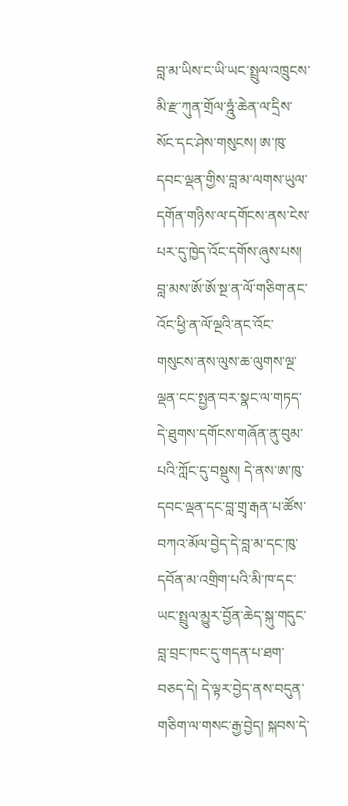བླ་མ་ཡིས་ང་ཡི་ཡང་སྤྲུལ་འཁྲུངས་མི་རྫ་ཀུན་གྲོལ་ཧྰུཾ་ཆེན་ལ་དྲིས་སོང་དང་ཤེས་གསུངས། ཨ་ཁུ་དབང་ལྡན་གྱིས་བླ་མ་ལགས་ཡུལ་དགོན་གཉིས་ལ་དགོངས་ནས་ངེས་པར་དུ་ཁྱེད་འོང་དགོས་ཞུས་པས། བླ་མས་ཨོ་ཨོ་སྔ་ན་ལོ་གཅིག་ནང་འོང་ཕྱི་ན་ལོ་ལྔའི་ནང་འོང་གསུངས་ནས་ལུས་ཆ་ལུགས་ལྔ་ལྡན་ངང་སྤྱན་བར་སྣང་ལ་གཏད་དེ་ཐུགས་དགོངས་གཞོན་ནུ་བུམ་པའི་ཀློང་དུ་བསྡུས། དེ་ནས་ཨ་ཁུ་དབང་ལྡན་དང་བླ་གྲྭ་རྒན་པ་ཚོས་བཀའ་མོལ་བྱེད་དེ་བླ་མ་དང་ཁུ་དབོན་མ་འགྲིག་པའི་མི་ཁ་དང་ཡང་སྤྲུལ་མྱུར་བྱོན་ཆེད་སྐུ་གདུང་བླ་བྲང་ཁང་དུ་གདན་པ་ཐག་བཅད་དེ། དེ་ལྟར་བྱེད་ནས་བདུན་གཅིག་ལ་གསང་རྒྱ་བྱེད། སྐབས་དེ་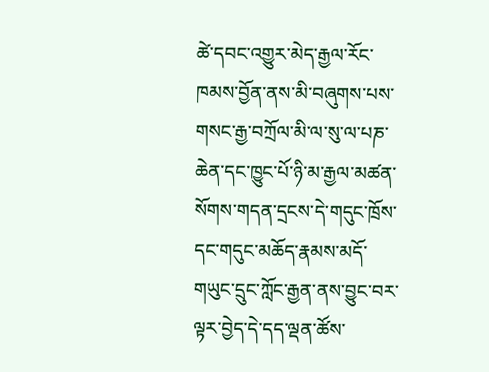ཚེ་དབང་འགྱུར་མེད་རྒྱལ་རོང་ཁམས་བྱོན་ནས་མི་བཞུགས་པས་གསང་རྒྱ་བཀྲོལ་མི་ལ་སུ་ལ་པཎ་ཆེན་དང་ཁྱུང་པོ་ཉི་མ་རྒྱལ་མཚན་སོགས་གདན་དྲངས་དེ་གདུང་ཁྲོས་དང་གདུང་མཆོད་རྣམས་མདོ་གཡུང་དྲུང་ཀློང་རྒྱན་ནས་བྱུང་བར་ལྟར་བྱེད་དེ་དད་ལྡན་ཚོས་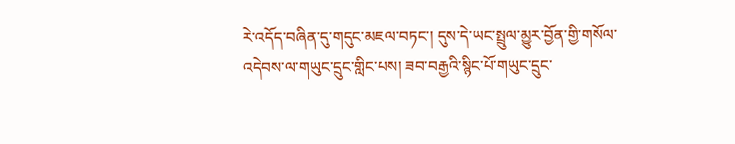རེ་འདོད་བཞིན་དུ་གདུང་མཇལ་བཏང་། དུས་དེ་ཡང་སྤྲུལ་མྱུར་བྱོན་གྱི་གསོལ་འདེབས་ལ་གཡུང་དྲུང་གླིང་པས། ཟབ་བརྒྱའི་སྙིང་པོ་གཡུང་དྲུང་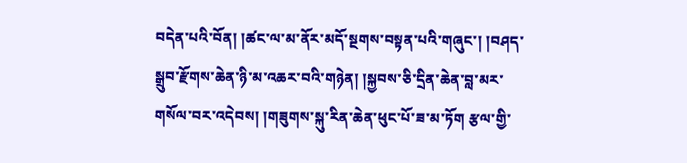བདེན་པའི་བོན། །ཚང་ལ་མ་ནོར་མདོ་སྔགས་བསྟན་པའི་གཞུང་། །བཤད་སྒྲུབ་རྫོགས་ཆེན་ཉི་མ་འཆར་བའི་གཉེན། །སྐྱབས་ཅི་དྲིན་ཆེན་བླ་མར་གསོལ་བར་འདེབས། །གཟུགས་སྐུ་རིན་ཆེན་ཕུང་པོ་ཟ་མ་ཏོག རྩལ་གྱི་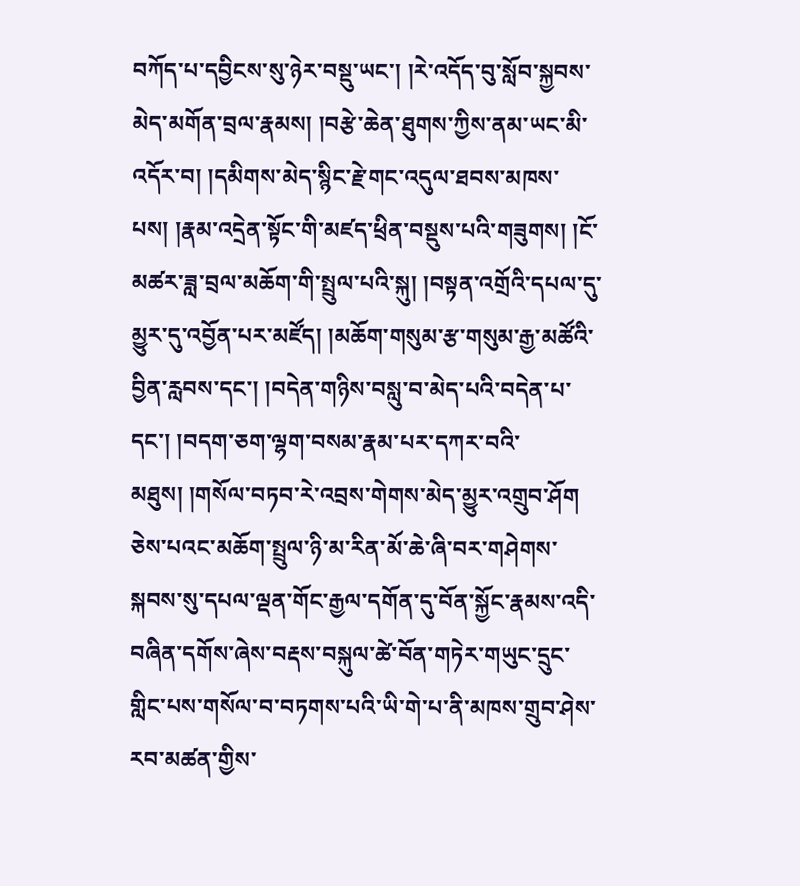བཀོད་པ་དབྱིངས་སུ་ཉེར་བསྡུ་ཡང་། །རེ་འདོད་བུ་སློབ་སྐྱབས་མེད་མགོན་བྲལ་རྣམས། །བརྩེ་ཆེན་ཐུགས་ཀྱིས་ནམ་ཡང་མི་འདོར་བ། །དམིགས་མེད་སྙིང་རྗེ་གང་འདུལ་ཐབས་མཁས་པས། །རྣམ་འདྲེན་སྟོང་གི་མཛད་ཕྲིན་བསྡུས་པའི་གཟུགས། །ངོ་མཚར་ཟླ་བྲལ་མཆོག་གི་སྤྲུལ་པའི་སྐུ། །བསྟན་འགྲོའི་དཔལ་དུ་མྱུར་དུ་འབྱོན་པར་མཛོད། །མཆོག་གསུམ་རྩ་གསུམ་རྒྱ་མཚོའི་བྱིན་རླབས་དང་། །བདེན་གཉིས་བསླུ་བ་མེད་པའི་བདེན་པ་དང་། །བདག་ཅག་ལྷག་བསམ་རྣམ་པར་དཀར་བའི་མཐུས། །གསོལ་བཏབ་རེ་འབྲས་གེགས་མེད་མྱུར་འགྲུབ་ཤོག ཅེས་པའང་མཆོག་སྤྲུལ་ཉི་མ་རིན་མོ་ཆེ་ཞི་བར་གཤེགས་སྐབས་སུ་དཔལ་ལྡན་གོང་རྒྱལ་དགོན་དུ་བོན་སྐྱོང་རྣམས་འདི་བཞིན་དགོས་ཞེས་བརྡས་བསྐུལ་ཚེ་བོན་གཏེར་གཡུང་དྲུང་གླིང་པས་གསོལ་བ་བཏགས་པའི་ཡི་གེ་པ་ནི་མཁས་གྲུབ་ཤེས་རབ་མཚན་གྱིས་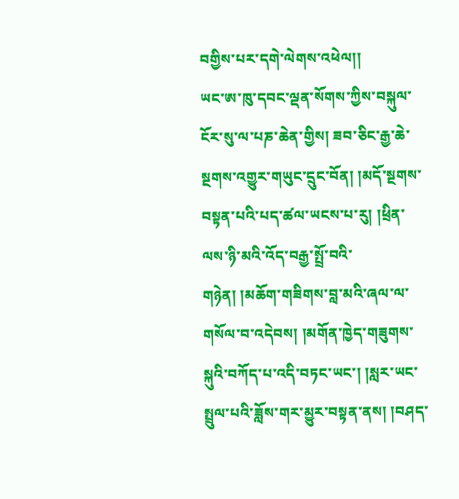བགྱིས་པར་དགེ་ལེགས་འཕེལ།།
ཡང་ཨ་ཁུ་དབང་ལྡན་སོགས་ཀྱིས་བསྐུལ་ངོར་སུ་ལ་པཎ་ཆེན་གྱིས། ཟབ་ཅིང་རྒྱ་ཆེ་སྔགས་འགྱུར་གཡུང་དྲུང་བོན། །མདོ་སྔགས་བསྟན་པའི་པད་ཚལ་ཡངས་པ་རུ། །ཕྲིན་ལས་ཉི་མའི་འོད་བརྒྱ་སྤྲོ་བའི་གཉེན། །མཆོག་གཟིགས་བླ་མའི་ཞལ་ལ་གསོལ་བ་འདེབས། །མགོན་ཁྱེད་གཟུགས་སྐུའི་བཀོད་པ་འདི་བཏང་ཡང་། །སླར་ཡང་སྤྲུལ་པའི་ཟློས་གར་མྱུར་བསྟན་ནས། །བཤད་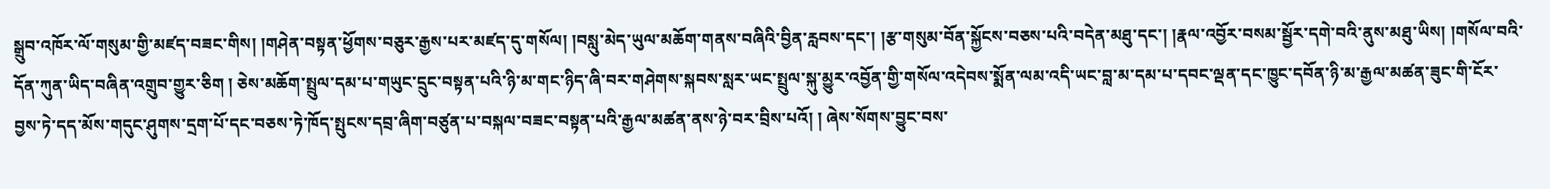སྒྲུབ་འཁོར་ལོ་གསུམ་གྱི་མཛད་བཟང་གིས། །གཤེན་བསྟན་ཕྱོགས་བཅུར་རྒྱས་པར་མཛད་དུ་གསོལ། །བསླུ་མེད་ཡུལ་མཆོག་གནས་བཞིའི་བྱིན་རླབས་དང་། །རྩ་གསུམ་བོན་སྐྱོངས་བཅས་པའི་བདེན་མཐུ་དང་། །རྣལ་འབྱོར་བསམ་སྦྱོར་དགེ་བའི་ནུས་མཐུ་ཡིས། །གསོལ་བའི་དོན་ཀུན་ཡིད་བཞིན་འགྲུབ་གྱུར་ཅིག ། ཅེས་མཆོག་སྤྲུལ་དམ་པ་གཡུང་དྲུང་བསྟན་པའི་ཉི་མ་གང་ཉིད་ཞི་བར་གཤེགས་སྐབས་སླར་ཡང་སྤྲུལ་སྐུ་མྱུར་འབྱོན་གྱི་གསོལ་འདེབས་སྨོན་ལམ་འདི་ཡང་བླ་མ་དམ་པ་དབང་ལྡན་དང་ཁྱུང་དབོན་ཉི་མ་རྒྱལ་མཚན་ཟུང་གི་ངོར་བྱས་ཏེ་དད་མོས་གདུང་ཤུགས་དྲག་པོ་དང་བཅས་ཏེ་ཁོད་སྤུངས་དབྲ་ཞིག་བཙུན་པ་བསྐལ་བཟང་བསྟན་པའི་རྒྱལ་མཚན་ནས་ཉེ་བར་བྲིས་པའོ། ། ཞེས་སོགས་བྱུང་བས་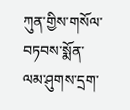ཀུན་གྱིས་གསོལ་བཏབས་སྨོན་ལམ་ཤུགས་དྲག་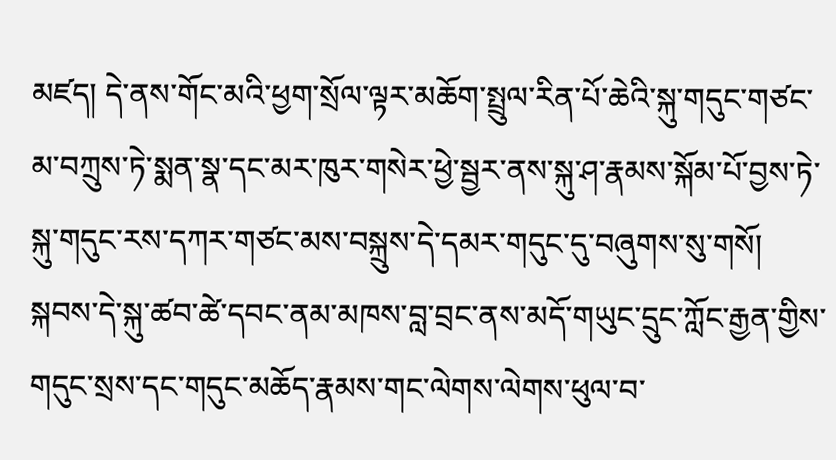མཛད། དེ་ནས་གོང་མའི་ཕྱག་སྲོལ་ལྟར་མཆོག་སྤྲུལ་རིན་པོ་ཆེའི་སྐུ་གདུང་གཙང་མ་བཀྲུས་ཏེ་སྨན་སྣ་དང་མར་ཁུར་གསེར་ཕྱེ་སྦྱར་ནས་སྐུ་ཤ་རྣམས་སྐོམ་པོ་བྱས་ཏེ་སྐུ་གདུང་རས་དཀར་གཙང་མས་བསྐྲུས་དེ་དམར་གདུང་དུ་བཞུགས་སུ་གསོ། སྐབས་དེ་སྐུ་ཚབ་ཚེ་དབང་ནམ་མཁས་བླ་བྲང་ནས་མདོ་གཡུང་དྲུང་ཀློང་རྒྱན་གྱིས་གདུང་སྲས་དང་གདུང་མཆོད་རྣམས་གང་ལེགས་ལེགས་ཕུལ་བ་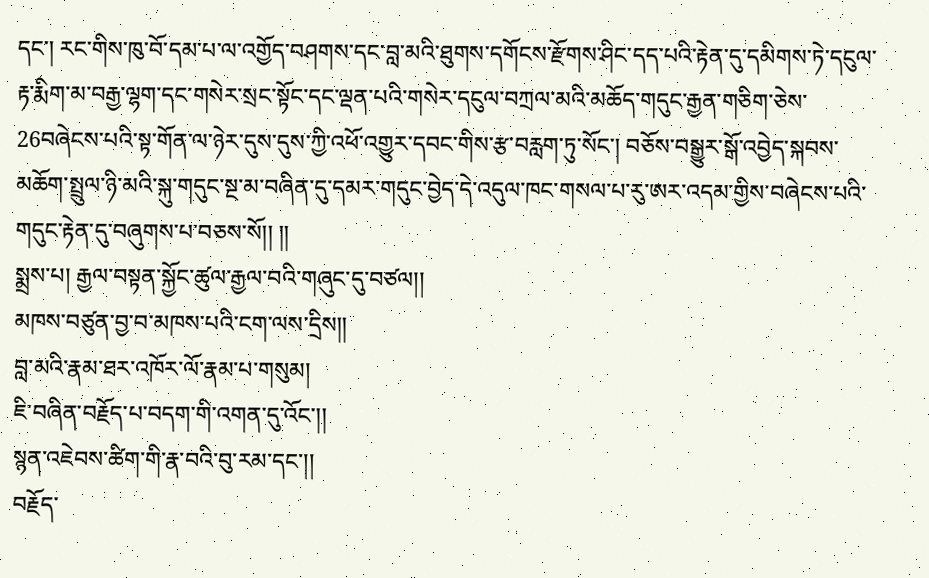དང་། རང་གིས་ཁུ་བོ་དམ་པ་ལ་འགྱོད་བཤགས་དང་བླ་མའི་ཐུགས་དགོངས་རྫོགས་ཤིང་དད་པའི་རྟེན་དུ་དམིགས་ཏེ་དངུལ་རྟ་རྨིག་མ་བརྒྱ་ལྷག་དང་གསེར་སྲང་སྟོང་དང་ལྡན་པའི་གསེར་དངུལ་བཀྲལ་མའི་མཆོད་གདུང་རྒྱན་གཅིག་ཅེས་26བཞེངས་པའི་སྟ་གོན་ལ་ཉེར་དུས་དུས་ཀྱི་འཕོ་འགྱུར་དབང་གིས་རྩ་བརླག་ཏུ་སོང་། བཅོས་བསྒྱུར་སྒོ་འབྱེད་སྐབས་མཆོག་སྤྲུལ་ཉི་མའི་སྐུ་གདུང་སྔ་མ་བཞིན་དུ་དམར་གདུང་བྱེད་དེ་འདུལ་ཁང་གསལ་པ་རུ་ཨར་འདམ་གྱིས་བཞེངས་པའི་གདུང་རྟེན་དུ་བཞུགས་པ་བཅས་སོ།། །།
སྨྲས་པ། རྒྱལ་བསྟན་སྐྱོང་ཚུལ་རྒྱལ་བའི་གཞུང་དུ་བཙལ།།
མཁས་བཙུན་བྱ་བ་མཁས་པའི་ངག་ལས་དྲིས།།
བླ་མའི་རྣམ་ཐར་འཁོར་ལོ་རྣམ་པ་གསུམ།
ཇི་བཞིན་བརྗོད་པ་བདག་གི་འགན་དུ་འོང་།།
སྙན་འཇེབས་ཚིག་གི་རྣ་བའི་བུ་རམ་དང་།།
བརྗོད་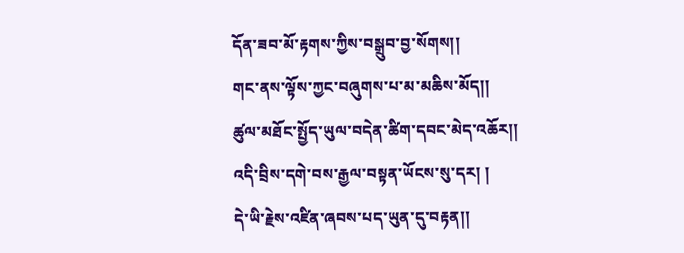དོན་ཟབ་མོ་རྟགས་ཀྱིས་བསྒྲུབ་བྱ་སོགས།།
གང་ནས་ལྟོས་ཀྱང་བཞུགས་པ་མ་མཆིས་མོད།།
ཚུལ་མཐོང་སྤྱོད་ཡུལ་བདེན་ཚིག་དབང་མེད་འཆོར།།
འདི་བྲིས་དགེ་བས་རྒྱལ་བསྟན་ཡོངས་སུ་དར། །
དེ་ཡི་རྗེས་འཛིན་ཞབས་པད་ཡུན་དུ་བརྟན།།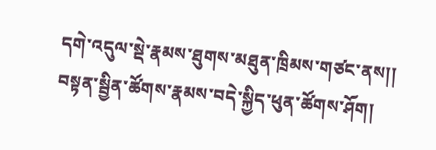དགེ་འདུལ་སྡེ་རྣམས་ཐུགས་མཐུན་ཁྲིམས་གཙང་ནས།།
བསྟན་སྦྱིན་ཚོགས་རྣམས་བདེ་སྐྱིད་ཕུན་ཚོགས་ཤོག།